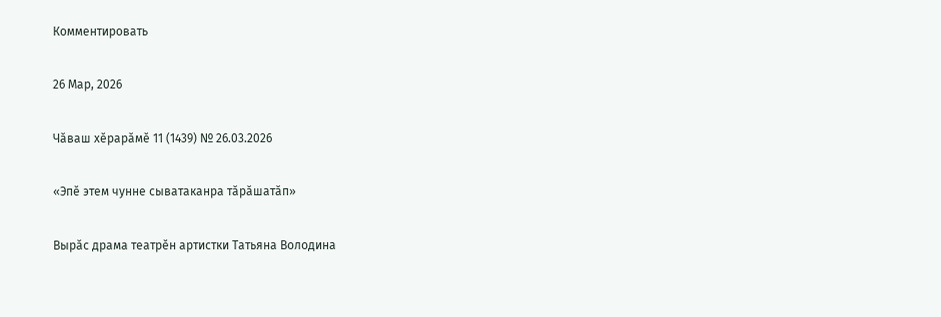Комментировать

26 Мар, 2026

Чăваш хĕрарăмĕ 11 (1439) № 26.03.2026

«Эпĕ этем чунне сыватаканра тăрăшатăп»

Вырăс драма театрĕн артистки Татьяна Володина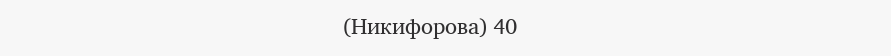(Никифорова) 40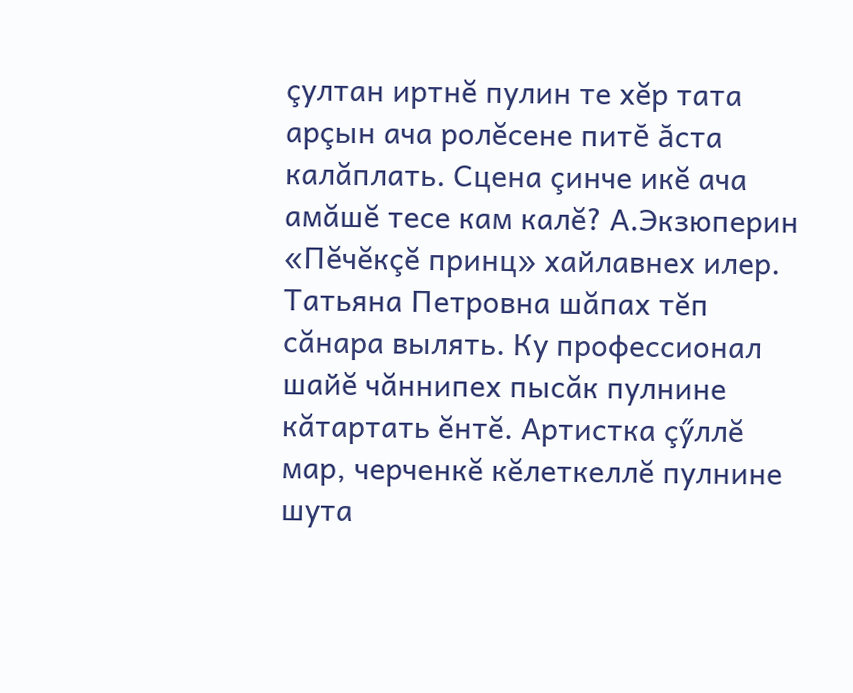çултан иртнĕ пулин те хĕр тата арçын ача ролĕсене питĕ ăста калăплать. Сцена çинче икĕ ача амăшĕ тесе кам калĕ? А.Экзюперин «Пĕчĕкçĕ принц» хайлавнех илер. Татьяна Петровна шăпах тĕп сăнара вылять. Ку профессионал шайĕ чăннипех пысăк пулнине кăтартать ĕнтĕ. Артистка çӳллĕ мар, черченкĕ кĕлеткеллĕ пулнине шута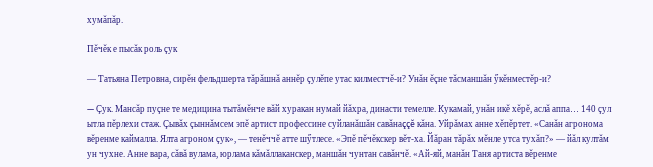хумăпăр.

Пĕчĕк е пысăк роль çук

— Татьяна Петровна, сирĕн фельдшерта тăрăшнă аннĕр çулĕпе утас килместчĕ-и? Унăн ĕçне тăсманшăн ӳкĕнместĕр-и?

— Çук. Мансăр пуçне те медицина тытăмĕнче вăй хуракан нумай йăхра, династи темелле. Кукамай, унăн икĕ хĕрĕ, аслă аппа… 140 çул ытла пĕрлехи стаж. Çывăх çыннăмсем эпĕ артист профессине суйланăшăн савăнаççĕ кăна. Уйрăмах анне хĕпĕртет. «Санăн агронома вĕренме каймалла. Ялта агроном çук», — тенĕччĕ атте шӳтлесе. «Эпĕ пĕчĕкскер вĕт-ха. Йăран тăрăх мĕнле утса тухăп?» — йăл култăм ун чухне. Анне вара, сăвă вулама, юрлама кăмăллаканскер, маншăн чунтан савăнчĕ. «Ай-яй, манăн Таня артиста вĕренме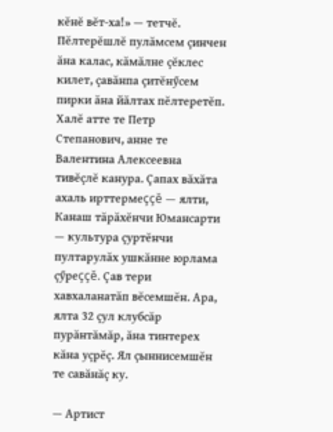кĕнĕ вĕт-ха!» — тетчĕ. Пĕлтерĕшлĕ пулăмсем çинчен ăна калас, кăмăлне çĕклес килет, çавăнпа çитĕнӳсем пирки ăна йăлтах пĕлтеретĕп. Халĕ атте те Петр Степанович, анне те Валентина Алексеевна тивĕçлĕ канура. Çапах вăхăта ахаль ирттермеççĕ — ялти, Канаш тăрăхĕнчи Юмансарти — культура çуртĕнчи пултарулăх ушкăнне юрлама çӳреççĕ. Çав тери хавхаланатăп вĕсемшĕн. Ара, ялта 32 çул клубсăр пурăнтăмăр, ăна тинтерех кăна уçрĕç. Ял çыннисемшĕн те савăнăç ку.

— Артист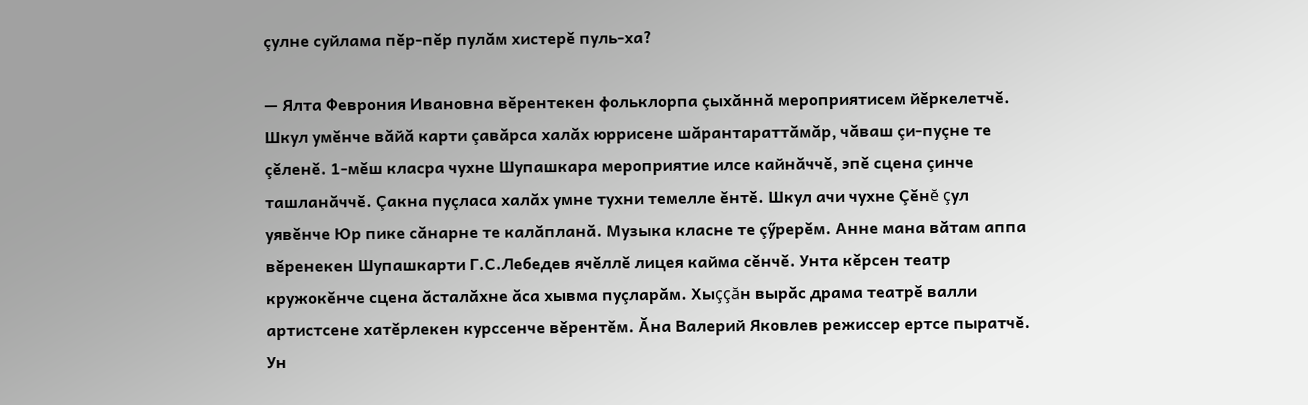çулне суйлама пĕр-пĕр пулăм хистерĕ пуль-ха?

— Ялта Феврония Ивановна вĕрентекен фольклорпа çыхăннă мероприятисем йĕркелетчĕ. Шкул умĕнче вăйă карти çавăрса халăх юррисене шăрантараттăмăр, чăваш çи-пуçне те çĕленĕ. 1-мĕш класра чухне Шупашкара мероприятие илсе кайнăччĕ, эпĕ сцена çинче ташланăччĕ. Çакна пуçласа халăх умне тухни темелле ĕнтĕ. Шкул ачи чухне Çĕнĕ çул уявĕнче Юр пике сăнарне те калăпланă. Музыка класне те çӳрерĕм. Анне мана вăтам аппа вĕренекен Шупашкарти Г.С.Лебедев ячĕллĕ лицея кайма сĕнчĕ. Унта кĕрсен театр кружокĕнче сцена ăсталăхне ăса хывма пуçларăм. Хыççăн вырăс драма театрĕ валли артистсене хатĕрлекен курссенче вĕрентĕм. Ăна Валерий Яковлев режиссер ертсе пыратчĕ. Ун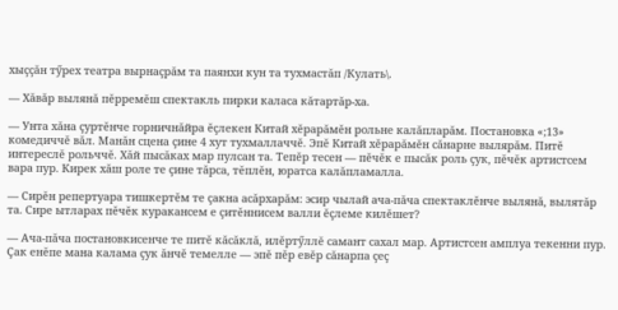хыççăн тӳрех театра вырнаçрăм та паянхи кун та тухмастăп /Кулать\.

— Хăвăр вылянă пĕрремĕш спектакль пирки каласа кăтартăр-ха.

— Унта хăна çуртĕнче горничнăйра ĕçлекен Китай хĕрарăмĕн рольне калăпларăм. Постановка «;13» комедиччĕ вăл. Манăн сцена çине 4 хут тухмаллаччĕ. Эпĕ Китай хĕрарăмĕн сăнарне вылярăм. Питĕ интереслĕ рольччĕ. Хăй пысăках мар пулсан та. Тепĕр тесен — пĕчĕк е пысăк роль çук, пĕчĕк артистсем вара пур. Кирек хăш роле те çине тăрса, тĕплĕн, юратса калăпламалла.

— Сирĕн репертуара тишкертĕм те çакна асăрхарăм: эсир чылай ача-пăча спектаклĕнче вылянă, вылятăр та. Сире ытларах пĕчĕк куракансем е çитĕннисем валли ĕçлеме килĕшет?

— Ача-пăча постановкисенче те питĕ кăсăклă, илĕртӳллĕ самант сахал мар. Артистсен амплуа текенни пур. Çак енĕпе мана калама çук ăнчĕ темелле — эпĕ пĕр евĕр сăнарпа çеç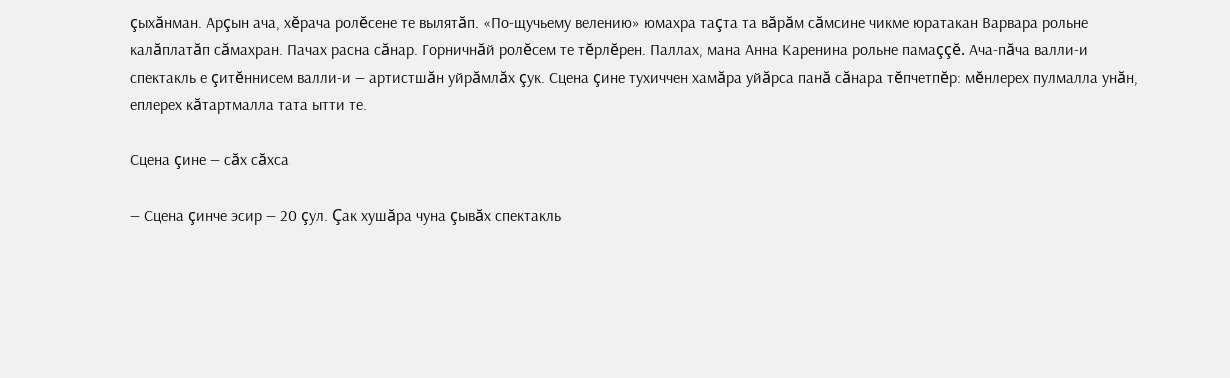çыхăнман. Арçын ача, хĕрача ролĕсене те вылятăп. «По-щучьему велению» юмахра таçта та вăрăм сăмсине чикме юратакан Варвара рольне калăплатăп сăмахран. Пачах расна сăнар. Горничнăй ролĕсем те тĕрлĕрен. Паллах, мана Анна Каренина рольне памаççĕ. Ача-пăча валли-и спектакль е çитĕннисем валли-и — артистшăн уйрăмлăх çук. Сцена çине тухиччен хамăра уйăрса панă сăнара тĕпчетпĕр: мĕнлерех пулмалла унăн, еплерех кăтартмалла тата ытти те.

Сцена çине — сăх сăхса

— Сцена çинче эсир — 20 çул. Çак хушăра чуна çывăх спектакль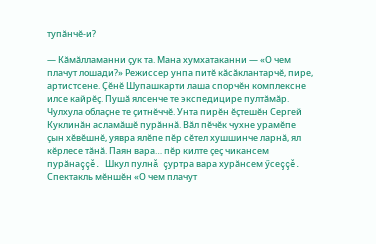тупăнчĕ-и?

— Кăмăлламанни çук та. Мана хумхатаканни — «О чем плачут лошади?» Режиссер унпа питĕ кăсăклантарчĕ, пире, артистсене. Çĕнĕ Шупашкарти лаша спорчĕн комплексне илсе кайрĕç. Пушă ялсенче те экспедицире пултăмăр. Чулхула облаçне те çитнĕччĕ. Унта пирĕн ĕçтешĕн Сергей Куклинăн асламăшĕ пурăннă. Вăл пĕчĕк чухне урамĕпе çын хĕвĕшнĕ, уявра ялĕпе пĕр сĕтел хушшинче ларнă, ял кĕрлесе тăнă. Паян вара… пĕр килте çеç чикансем пурăнаççĕ. Шкул пулнă çуртра вара хурăнсем ӳсеççĕ. Спектакль мĕншĕн «О чем плачут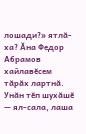лошади?» ятлă-ха? Ăна Федор Абрамов хайлавĕсем тăрăх лартнă. Унăн тĕп шухăшĕ — ял-сала, лаша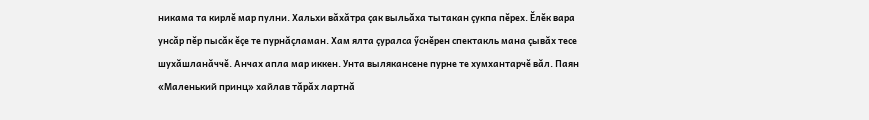никама та кирлĕ мар пулни. Хальхи вăхăтра çак выльăха тытакан çукпа пĕрех. Ĕлĕк вара унсăр пĕр пысăк ĕçе те пурнăçламан. Хам ялта çуралса ӳснĕрен спектакль мана çывăх тесе шухăшланăччĕ. Анчах апла мар иккен. Унта вылякансене пурне те хумхантарчĕ вăл. Паян «Маленький принц» хайлав тăрăх лартнă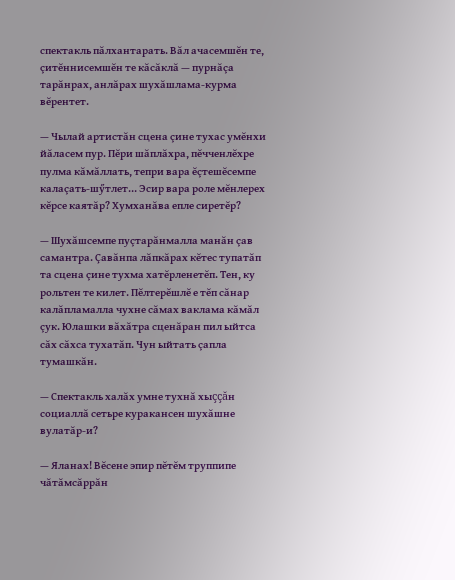спектакль пăлхантарать. Вăл ачасемшĕн те, çитĕннисемшĕн те кăсăклă — пурнăçа тарăнрах, анлăрах шухăшлама-курма вĕрентет.

— Чылай артистăн сцена çине тухас умĕнхи йăласем пур. Пĕри шăплăхра, пĕчченлĕхре пулма кăмăллать, тепри вара ĕçтешĕсемпе калаçать-шӳтлет… Эсир вара роле мĕнлерех кĕрсе каятăр? Хумханăва епле сиретĕр?

— Шухăшсемпе пуçтарăнмалла манăн çав самантра. Çавăнпа лăпкăрах кĕтес тупатăп та сцена çине тухма хатĕрленетĕп. Тен, ку рольтен те килет. Пĕлтерĕшлĕ е тĕп сăнар калăпламалла чухне сăмах ваклама кăмăл çук. Юлашки вăхăтра сценăран пил ыйтса сăх сăхса тухатăп. Чун ыйтать çапла тумашкăн.

— Спектакль халăх умне тухнă хыççăн социаллă сетьре куракансен шухăшне вулатăр-и?

— Яланах! Вĕсене эпир пĕтĕм труппипе чăтăмсăррăн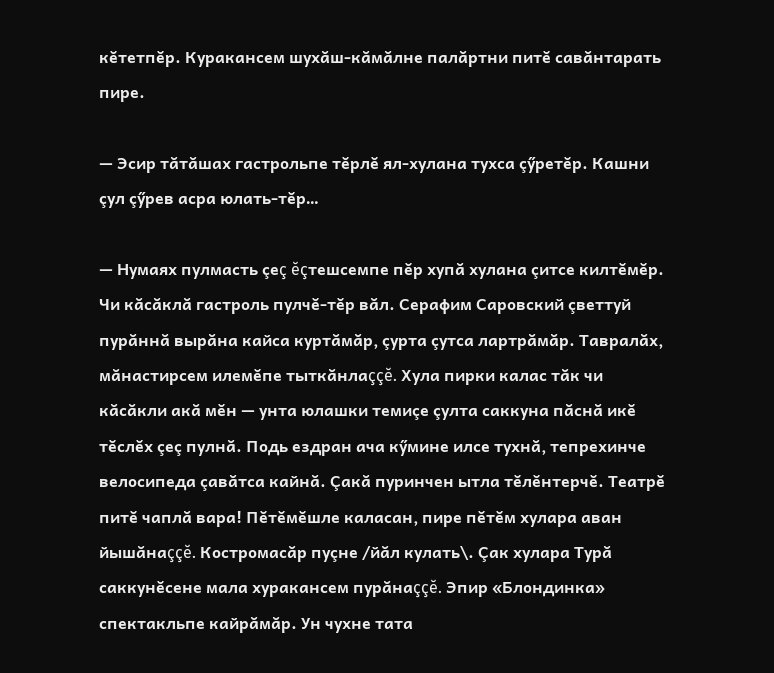кĕтетпĕр. Куракансем шухăш-кăмăлне палăртни питĕ савăнтарать пире.

— Эсир тăтăшах гастрольпе тĕрлĕ ял-хулана тухса çӳретĕр. Кашни çул çӳрев асра юлать-тĕр…

— Нумаях пулмасть çеç ĕçтешсемпе пĕр хупă хулана çитсе килтĕмĕр. Чи кăсăклă гастроль пулчĕ-тĕр вăл. Серафим Саровский çветтуй пурăннă вырăна кайса куртăмăр, çурта çутса лартрăмăр. Тавралăх, мăнастирсем илемĕпе тыткăнлаççĕ. Хула пирки калас тăк чи кăсăкли акă мĕн — унта юлашки темиçе çулта саккуна пăснă икĕ тĕслĕх çеç пулнă. Подь ездран ача кӳмине илсе тухнă, тепрехинче велосипеда çавăтса кайнă. Çакă пуринчен ытла тĕлĕнтерчĕ. Театрĕ питĕ чаплă вара! Пĕтĕмĕшле каласан, пире пĕтĕм хулара аван йышăнаççĕ. Костромасăр пуçне /йăл кулать\. Çак хулара Турă саккунĕсене мала хуракансем пурăнаççĕ. Эпир «Блондинка» спектакльпе кайрăмăр. Ун чухне тата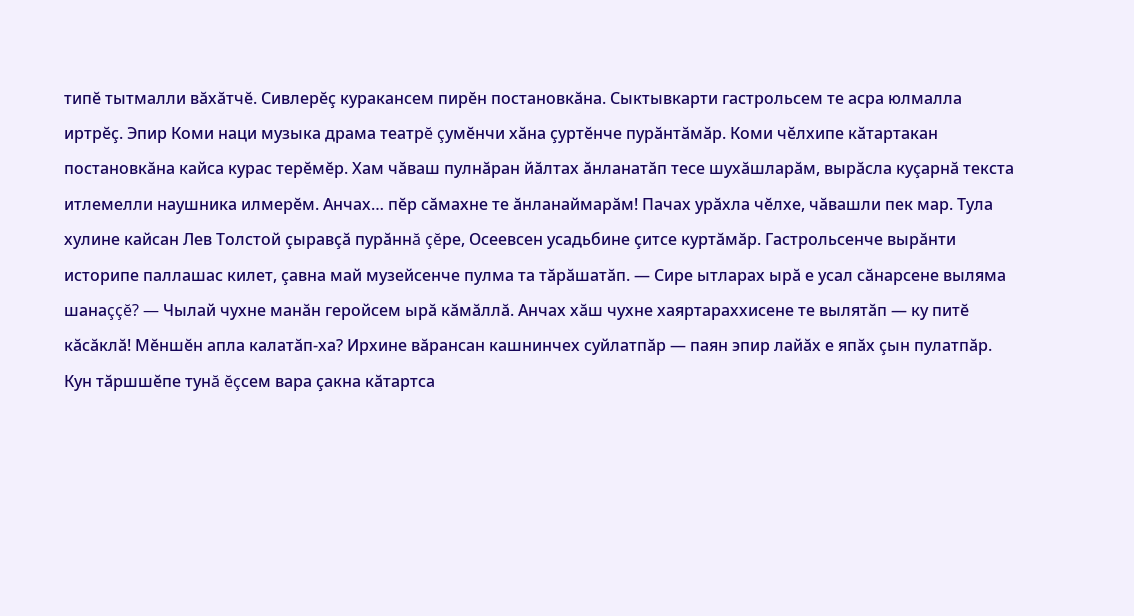типĕ тытмалли вăхăтчĕ. Сивлерĕç куракансем пирĕн постановкăна. Сыктывкарти гастрольсем те асра юлмалла иртрĕç. Эпир Коми наци музыка драма театрĕ çумĕнчи хăна çуртĕнче пурăнтăмăр. Коми чĕлхипе кăтартакан постановкăна кайса курас терĕмĕр. Хам чăваш пулнăран йăлтах ăнланатăп тесе шухăшларăм, вырăсла куçарнă текста итлемелли наушника илмерĕм. Анчах… пĕр сăмахне те ăнланаймарăм! Пачах урăхла чĕлхе, чăвашли пек мар. Тула хулине кайсан Лев Толстой çыравçă пурăннă çĕре, Осеевсен усадьбине çитсе куртăмăр. Гастрольсенче вырăнти историпе паллашас килет, çавна май музейсенче пулма та тăрăшатăп. — Сире ытларах ырă е усал сăнарсене выляма шанаççĕ? — Чылай чухне манăн геройсем ырă кăмăллă. Анчах хăш чухне хаяртараххисене те вылятăп — ку питĕ кăсăклă! Мĕншĕн апла калатăп-ха? Ирхине вăрансан кашнинчех суйлатпăр — паян эпир лайăх е япăх çын пулатпăр. Кун тăршшĕпе тунă ĕçсем вара çакна кăтартса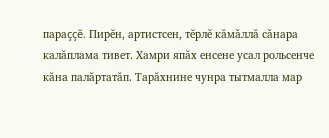параççĕ. Пирĕн, артистсен, тĕрлĕ кăмăллă сăнара калăплама тивет. Хамри япăх енсене усал рольсенче кăна палăртатăп. Тарăхнине чунра тытмалла мар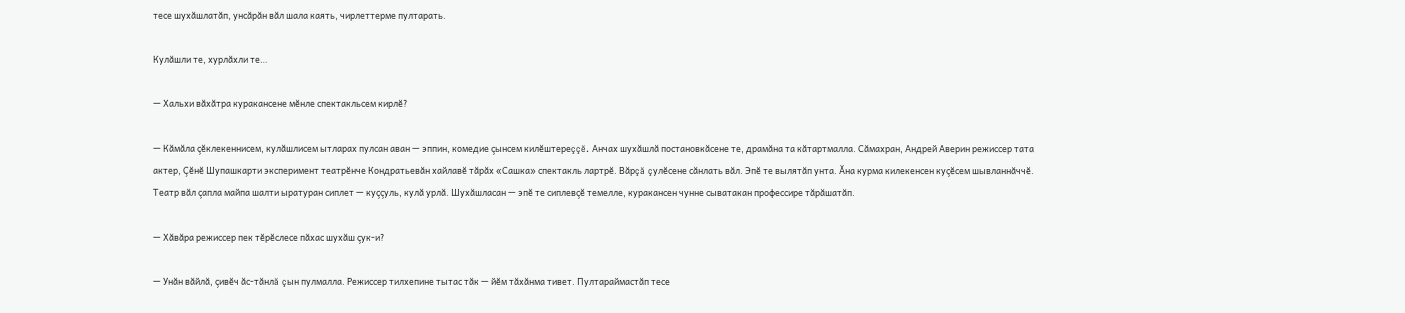тесе шухăшлатăп, унсăрăн вăл шала каять, чирлеттерме пултарать.

Кулăшли те, хурлăхли те…

— Хальхи вăхăтра куракансене мĕнле спектакльсем кирлĕ?

— Кăмăла çĕклекеннисем, кулăшлисем ытларах пулсан аван — эппин, комедие çынсем килĕштереççĕ. Анчах шухăшлă постановкăсене те, драмăна та кăтартмалла. Сăмахран, Андрей Аверин режиссер тата актер, Çĕнĕ Шупашкарти эксперимент театрĕнче Кондратьевăн хайлавĕ тăрăх «Сашка» спектакль лартрĕ. Вăрçă çулĕсене сăнлать вăл. Эпĕ те вылятăп унта. Ăна курма килекенсен куçĕсем шывланнăччĕ. Театр вăл çапла майпа шалти ыратуран сиплет — куççуль, кулă урлă. Шухăшласан — эпĕ те сиплевçĕ темелле, куракансен чунне сыватакан профессире тăрăшатăп.

— Хăвăра режиссер пек тĕрĕслесе пăхас шухăш çук-и?

— Унăн вăйлă, çивĕч ăс-тăнлă çын пулмалла. Режиссер тилхепине тытас тăк — йĕм тăхăнма тивет. Пултараймастăп тесе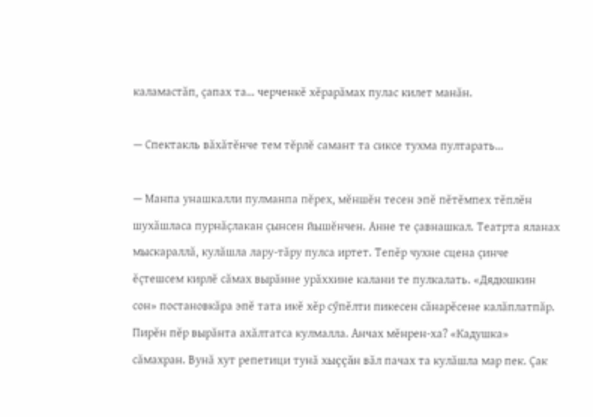каламастăп, çапах та… черченкĕ хĕрарăмах пулас килет манăн.

— Спектакль вăхăтĕнче тем тĕрлĕ самант та сиксе тухма пултарать…

— Манпа унашкалли пулманпа пĕрех, мĕншĕн тесен эпĕ пĕтĕмпех тĕплĕн шухăшласа пурнăçлакан çынсен йышĕнчен. Анне те çавнашкал. Театрта яланах мыскараллă, кулăшла лару-тăру пулса иртет. Тепĕр чухне сцена çинче ĕçтешсем кирлĕ сăмах вырăнне урăххине калани те пулкалать. «Дядюшкин сон» постановкăра эпĕ тата икĕ хĕр сӳпĕлти пикесен сăнарĕсене калăплатпăр. Пирĕн пĕр вырăнта ахăлтатса кулмалла. Анчах мĕнрен-ха? «Кадушка» сăмахран. Вунă хут репетици тунă хыççăн вăл пачах та кулăшла мар пек. Çак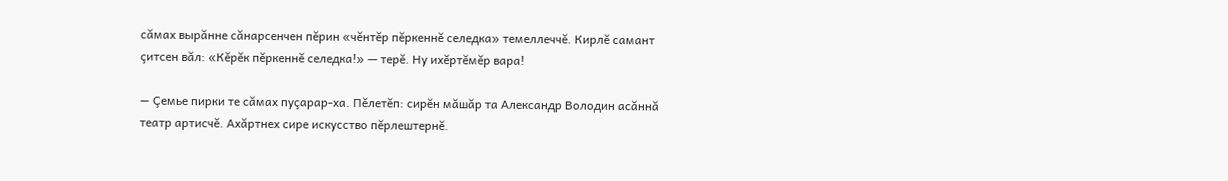сăмах вырăнне сăнарсенчен пĕрин «чĕнтĕр пĕркеннĕ селедка» темеллеччĕ. Кирлĕ самант çитсен вăл: «Кĕрĕк пĕркеннĕ селедка!» — терĕ. Ну ихĕртĕмĕр вара!

— Çемье пирки те сăмах пуçарар-ха. Пĕлетĕп: сирĕн мăшăр та Александр Володин асăннă театр артисчĕ. Ахăртнех сире искусство пĕрлештернĕ.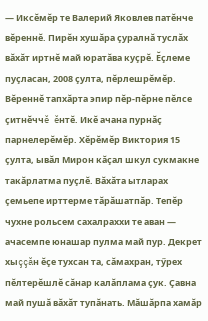— Иксĕмĕр те Валерий Яковлев патĕнче вĕреннĕ. Пирĕн хушăра çуралнă туслăх вăхăт иртнĕ май юратăва куçрĕ. Ĕçлеме пуçласан, 2008 çулта, пĕрлешрĕмĕр. Вĕреннĕ тапхăрта эпир пĕр-пĕрне пĕлсе çитнĕччĕ ĕнтĕ. Икĕ ачана пурнăç парнелерĕмĕр. Хĕрĕмĕр Виктория 15 çулта, ывăл Мирон кăçал шкул сукмакне такăрлатма пуçлĕ. Вăхăта ытларах çемьепе ирттерме тăрăшатпăр. Тепĕр чухне рольсем сахалраххи те аван — ачасемпе юнашар пулма май пур. Декрет хыççăн ĕçе тухсан та, сăмахран, тӳрех пĕлтерĕшлĕ сăнар калăплама çук. Çавна май пушă вăхăт тупăнать. Мăшăрпа хамăр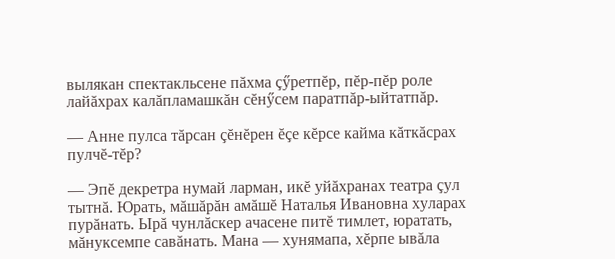вылякан спектакльсене пăхма çӳретпĕр, пĕр-пĕр роле лайăхрах калăпламашкăн сĕнӳсем паратпăр-ыйтатпăр.

— Анне пулса тăрсан çĕнĕрен ĕçе кĕрсе кайма кăткăсрах пулчĕ-тĕр?

— Эпĕ декретра нумай ларман, икĕ уйăхранах театра çул тытнă. Юрать, мăшăрăн амăшĕ Наталья Ивановна хуларах пурăнать. Ырă чунлăскер ачасене питĕ тимлет, юратать, мăнуксемпе савăнать. Мана — хунямапа, хĕрпе ывăла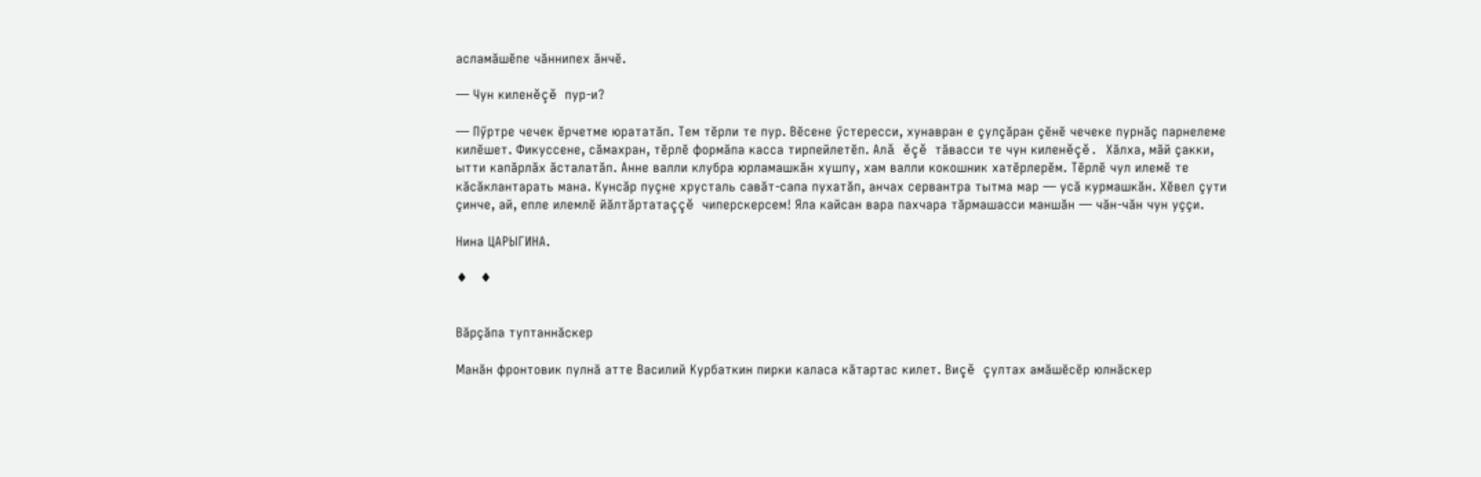асламăшĕпе чăннипех ăнчĕ.

— Чун киленĕçĕ пур-и?

— Пӳртре чечек ĕрчетме юрататăп. Тем тĕрли те пур. Вĕсене ӳстересси, хунавран е çулçăран çĕнĕ чечеке пурнăç парнелеме килĕшет. Фикуссене, сăмахран, тĕрлĕ формăпа касса тирпейлетĕп. Алă ĕçĕ тăвасси те чун киленĕçĕ. Хăлха, мăй çакки, ытти капăрлăх ăсталатăп. Анне валли клубра юрламашкăн хушпу, хам валли кокошник хатĕрлерĕм. Тĕрлĕ чул илемĕ те кăсăклантарать мана. Кунсăр пуçне хрусталь савăт-сапа пухатăп, анчах сервантра тытма мар — усă курмашкăн. Хĕвел çути çинче, ай, епле илемлĕ йăлтăртатаççĕ чиперскерсем! Яла кайсан вара пахчара тăрмашасси маншăн — чăн-чăн чун уççи.

Нина ЦАРЫГИНА.

♦   ♦


Вăрçăпа туптаннăскер

Манăн фронтовик пулнă атте Василий Курбаткин пирки каласа кăтартас килет. Виçĕ çултах амăшĕсĕр юлнăскер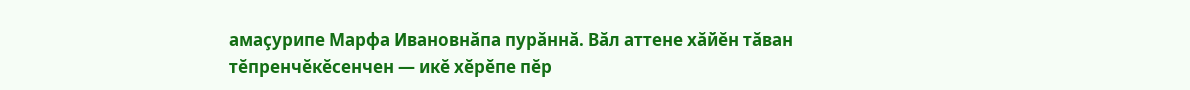амаçурипе Марфа Ивановнăпа пурăннă. Вăл аттене хăйĕн тăван тĕпренчĕкĕсенчен — икĕ хĕрĕпе пĕр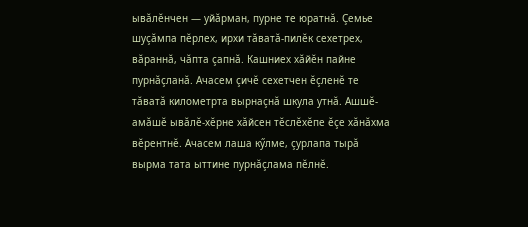ывăлĕнчен — уйăрман, пурне те юратнă. Çемье шуçăмпа пĕрлех, ирхи тăватă-пилĕк сехетрех, вăраннă, чăпта çапнă. Кашниех хăйĕн пайне пурнăçланă. Ачасем çичĕ сехетчен ĕçленĕ те тăватă километрта вырнаçнă шкула утнă. Ашшĕ-амăшĕ ывăлĕ-хĕрне хăйсен тĕслĕхĕпе ĕçе хăнăхма вĕрентнĕ. Ачасем лаша кӳлме, çурлапа тырă вырма тата ыттине пурнăçлама пĕлнĕ.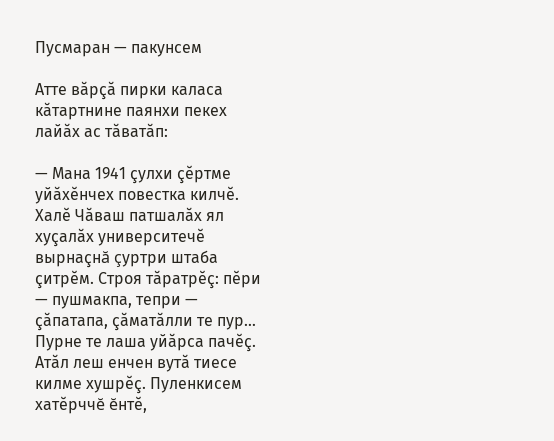Пусмаран — пакунсем

Атте вăрçă пирки каласа кăтартнине паянхи пекех лайăх ас тăватăп:

— Мана 1941 çулхи çĕртме уйăхĕнчех повестка килчĕ. Халĕ Чăваш патшалăх ял хуçалăх университечĕ вырнаçнă çуртри штаба çитрĕм. Строя тăратрĕç: пĕри — пушмакпа, тепри — çăпатапа, çăматăлли те пур… Пурне те лаша уйăрса пачĕç. Атăл леш енчен вутă тиесе килме хушрĕç. Пуленкисем хатĕрччĕ ĕнтĕ,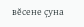вĕсене çуна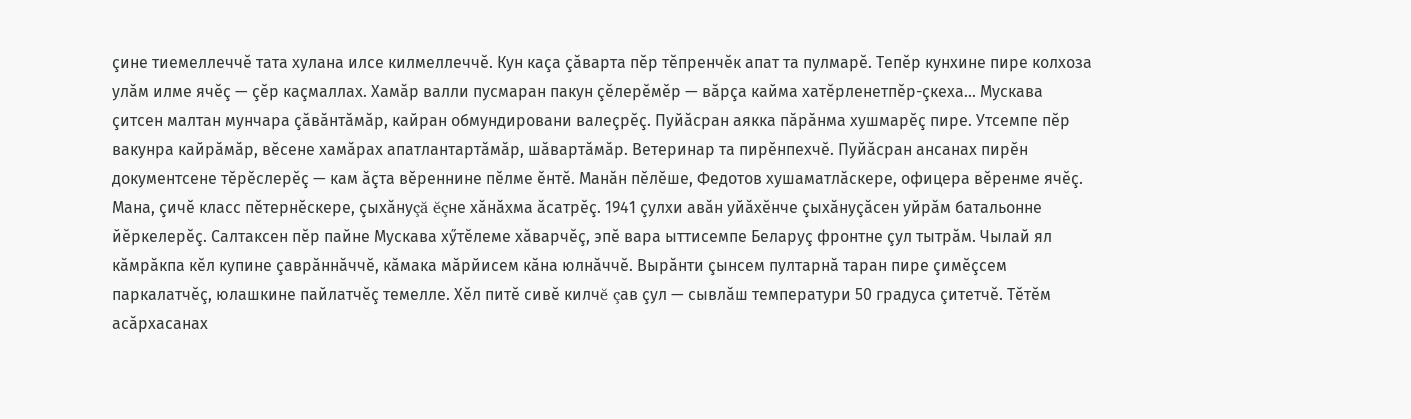çине тиемеллеччĕ тата хулана илсе килмеллеччĕ. Кун каçа çăварта пĕр тĕпренчĕк апат та пулмарĕ. Тепĕр кунхине пире колхоза улăм илме ячĕç — çĕр каçмаллах. Хамăр валли пусмаран пакун çĕлерĕмĕр — вăрçа кайма хатĕрленетпĕр-çкеха… Мускава çитсен малтан мунчара çăвăнтăмăр, кайран обмундировани валеçрĕç. Пуйăсран аякка пăрăнма хушмарĕç пире. Утсемпе пĕр вакунра кайрăмăр, вĕсене хамăрах апатлантартăмăр, шăвартăмăр. Ветеринар та пирĕнпехчĕ. Пуйăсран ансанах пирĕн документсене тĕрĕслерĕç — кам ăçта вĕреннине пĕлме ĕнтĕ. Манăн пĕлĕше, Федотов хушаматлăскере, офицера вĕренме ячĕç. Мана, çичĕ класс пĕтернĕскере, çыхăнуçă ĕçне хăнăхма ăсатрĕç. 1941 çулхи авăн уйăхĕнче çыхăнуçăсен уйрăм батальонне йĕркелерĕç. Салтаксен пĕр пайне Мускава хӳтĕлеме хăварчĕç, эпĕ вара ыттисемпе Беларуç фронтне çул тытрăм. Чылай ял кăмрăкпа кĕл купине çаврăннăччĕ, кăмака мăрйисем кăна юлнăччĕ. Вырăнти çынсем пултарнă таран пире çимĕçсем паркалатчĕç, юлашкине пайлатчĕç темелле. Хĕл питĕ сивĕ килчĕ çав çул — сывлăш температури 50 градуса çитетчĕ. Тĕтĕм асăрхасанах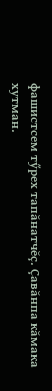фашистсем тӳрех тапăнатчĕç. Çавăнпа кăмака хутман.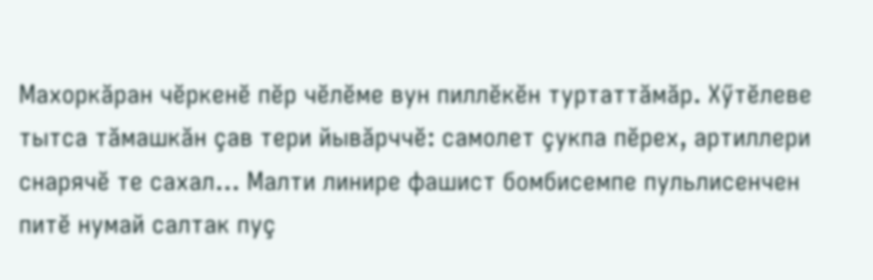Махоркăран чĕркенĕ пĕр чĕлĕме вун пиллĕкĕн туртаттăмăр. Хӳтĕлеве тытса тăмашкăн çав тери йывăрччĕ: самолет çукпа пĕрех, артиллери снарячĕ те сахал… Малти линире фашист бомбисемпе пульлисенчен питĕ нумай салтак пуç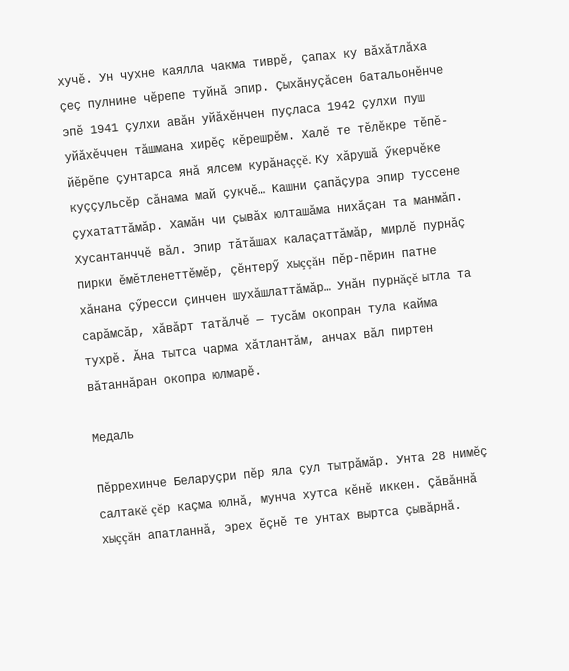хучĕ. Ун чухне каялла чакма тиврĕ, çапах ку вăхăтлăха çеç пулнине чĕрепе туйнă эпир. Çыхăнуçăсен батальонĕнче эпĕ 1941 çулхи авăн уйăхĕнчен пуçласа 1942 çулхи пуш уйăхĕччен тăшмана хирĕç кĕрешрĕм. Халĕ те тĕлĕкре тĕпĕ-йĕрĕпе çунтарса янă ялсем курăнаççĕ. Ку хăрушă ӳкерчĕке куççульсĕр сăнама май çукчĕ… Кашни çапăçура эпир туссене çухататтăмăр. Хамăн чи çывăх юлташăма нихăçан та манмăп. Хусантанччĕ вăл. Эпир тăтăшах калаçаттăмăр, мирлĕ пурнăç пирки ĕмĕтленеттĕмĕр, çĕнтерӳ хыççăн пĕр-пĕрин патне хăнана çӳресси çинчен шухăшлаттăмăр… Унăн пурнăçĕ ытла та сарăмсăр, хăвăрт татăлчĕ — тусăм окопран тула кайма тухрĕ. Ăна тытса чарма хăтлантăм, анчах вăл пиртен вăтаннăран окопра юлмарĕ.

Медаль

Пĕррехинче Беларуçри пĕр яла çул тытрăмăр. Унта 28 нимĕç салтакĕ çĕр каçма юлнă, мунча хутса кĕнĕ иккен. Çăвăннă хыççăн апатланнă, эрех ĕçнĕ те унтах выртса çывăрнă.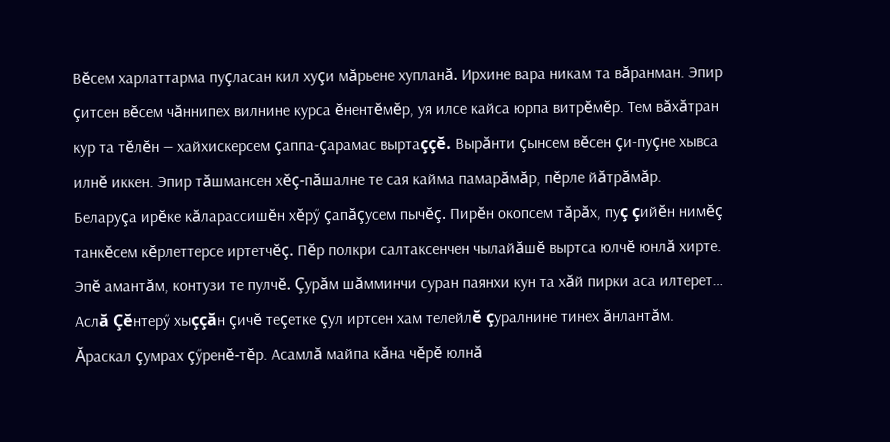Вĕсем харлаттарма пуçласан кил хуçи мăрьене хупланă. Ирхине вара никам та вăранман. Эпир çитсен вĕсем чăннипех вилнине курса ĕнентĕмĕр, уя илсе кайса юрпа витрĕмĕр. Тем вăхăтран кур та тĕлĕн — хайхискерсем çаппа-çарамас выртаççĕ. Вырăнти çынсем вĕсен çи-пуçне хывса илнĕ иккен. Эпир тăшмансен хĕç-пăшалне те сая кайма памарăмăр, пĕрле йăтрăмăр. Беларуçа ирĕке кăларассишĕн хĕрӳ çапăçусем пычĕç. Пирĕн окопсем тăрăх, пуç çийĕн нимĕç танкĕсем кĕрлеттерсе иртетчĕç. Пĕр полкри салтаксенчен чылайăшĕ выртса юлчĕ юнлă хирте. Эпĕ амантăм, контузи те пулчĕ. Çурăм шăмминчи суран паянхи кун та хăй пирки аса илтерет… Аслă Çĕнтерӳ хыççăн çичĕ теçетке çул иртсен хам телейлĕ çуралнине тинех ăнлантăм. Ăраскал çумрах çӳренĕ-тĕр. Асамлă майпа кăна чĕрĕ юлнă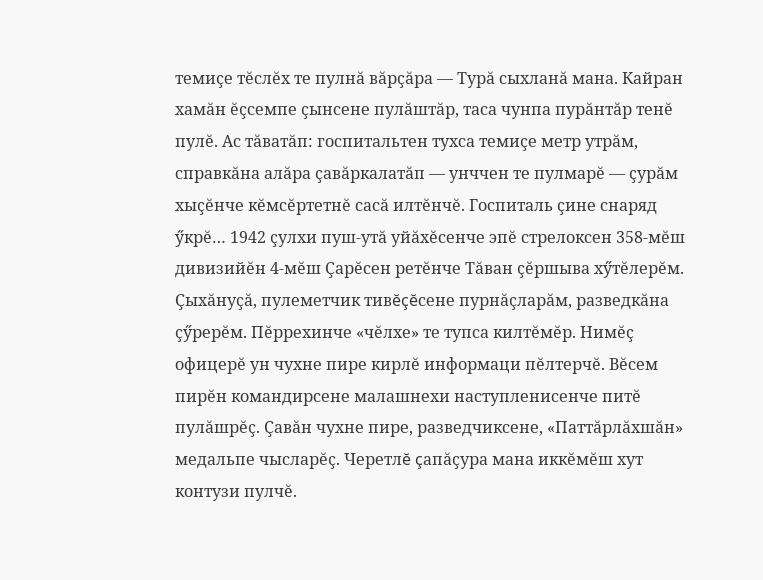темиçе тĕслĕх те пулнă вăрçăра — Турă сыхланă мана. Кайран хамăн ĕçсемпе çынсене пулăштăр, таса чунпа пурăнтăр тенĕ пулĕ. Ас тăватăп: госпитальтен тухса темиçе метр утрăм, справкăна алăра çавăркалатăп — унччен те пулмарĕ — çурăм хыçĕнче кĕмсĕртетнĕ сасă илтĕнчĕ. Госпиталь çине снаряд ӳкрĕ… 1942 çулхи пуш-утă уйăхĕсенче эпĕ стрелоксен 358-мĕш дивизийĕн 4-мĕш Çарĕсен ретĕнче Тăван çĕршыва хӳтĕлерĕм. Çыхăнуçă, пулеметчик тивĕçĕсене пурнăçларăм, разведкăна çӳрерĕм. Пĕррехинче «чĕлхе» те тупса килтĕмĕр. Нимĕç офицерĕ ун чухне пире кирлĕ информаци пĕлтерчĕ. Вĕсем пирĕн командирсене малашнехи наступленисенче питĕ пулăшрĕç. Çавăн чухне пире, разведчиксене, «Паттăрлăхшăн» медальпе чысларĕç. Черетлĕ çапăçура мана иккĕмĕш хут контузи пулчĕ.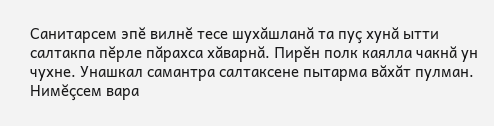Санитарсем эпĕ вилнĕ тесе шухăшланă та пуç хунă ытти салтакпа пĕрле пăрахса хăварнă. Пирĕн полк каялла чакнă ун чухне. Унашкал самантра салтаксене пытарма вăхăт пулман. Нимĕçсем вара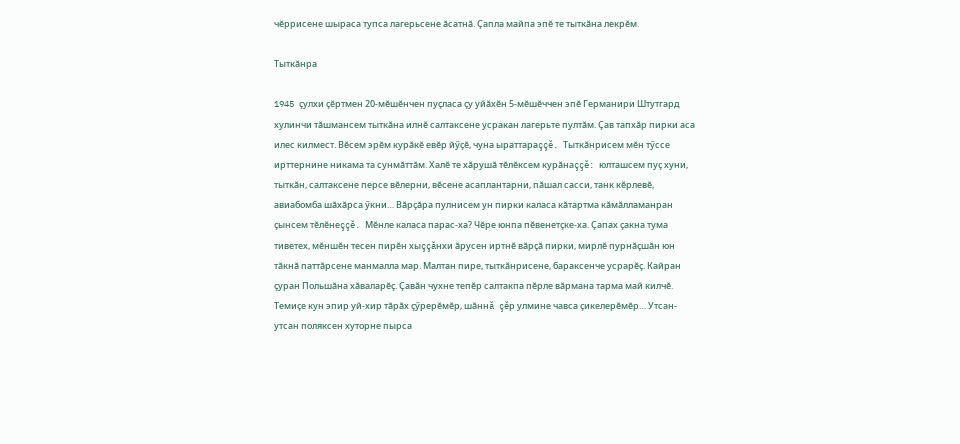чĕррисене шыраса тупса лагерьсене ăсатнă. Çапла майпа эпĕ те тыткăна лекрĕм.

Тыткăнра

1945 çулхи çĕртмен 20-мĕшĕнчен пуçласа çу уйăхĕн 5-мĕшĕччен эпĕ Германири Штутгард хулинчи тăшмансем тыткăна илнĕ салтаксене усракан лагерьте пултăм. Çав тапхăр пирки аса илес килмест. Вĕсем эрĕм курăкĕ евĕр йӳçĕ, чуна ыраттараççĕ. Тыткăнрисем мĕн тӳссе ирттернине никама та сунмăттăм. Халĕ те хăрушă тĕлĕксем курăнаççĕ: юлташсем пуç хуни, тыткăн, салтаксене персе вĕлерни, вĕсене асаплантарни, пăшал сасси, танк кĕрлевĕ, авиабомба шăхăрса ӳкни… Вăрçăра пулнисем ун пирки каласа кăтартма кăмăлламанран çынсем тĕлĕнеççĕ. Мĕнле каласа парас-ха? Чĕре юнпа пĕвенетçке-ха. Çапах çакна тума тиветех, мĕншĕн тесен пирĕн хыççăнхи ăрусен иртнĕ вăрçă пирки, мирлĕ пурнăçшăн юн тăкнă паттăрсене манмалла мар. Малтан пире, тыткăнрисене, бараксенче усрарĕç. Кайран çуран Польшăна хăваларĕç. Çавăн чухне тепĕр салтакпа пĕрле вăрмана тарма май килчĕ. Темиçе кун эпир уй-хир тăрăх çӳрерĕмĕр, шăннă çĕр улмине чавса çикелерĕмĕр… Утсан-утсан поляксен хуторне пырса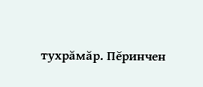тухрăмăр. Пĕринчен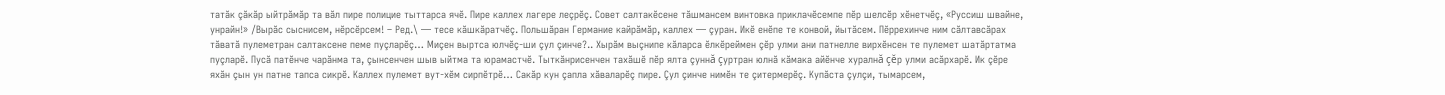татăк çăкăр ыйтрăмăр та вăл пире полицие тыттарса ячĕ. Пире каллех лагере леçрĕç. Совет салтакĕсене тăшмансем винтовка приклачĕсемпе пĕр шелсĕр хĕнетчĕç, «Руссиш швайне, унрайн!» /Вырăс сыснисем, нĕрсĕрсем! – Ред.\ — тесе кăшкăратчĕç. Польшăран Германие кайрăмăр, каллех — çуран. Икĕ енĕпе те конвой, йытăсем. Пĕррехинче ним сăлтавсăрах тăватă пулеметран салтаксене пеме пуçларĕç… Миçен выртса юлчĕç-ши çул çинче?.. Хырăм выçнипе кăларса ĕлкĕреймен çĕр улми ани патнелле вирхĕнсен те пулемет шатăртатма пуçларĕ. Пусă патĕнче чарăнма та, çынсенчен шыв ыйтма та юрамастчĕ. Тыткăнрисенчен тахăшĕ пĕр ялта çуннă çуртран юлнă кăмака айĕнче хуралнă çĕр улми асăрхарĕ. Ик çĕре яхăн çын ун патне тапса сикрĕ. Каллех пулемет вут-хĕм сирпĕтрĕ… Сакăр кун çапла хăваларĕç пире. Çул çинче нимĕн те çитермерĕç. Купăста çулçи, тымарсем,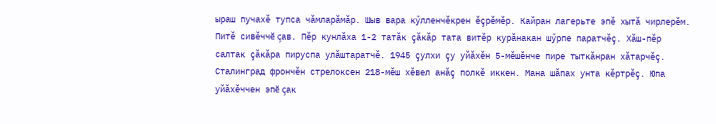ыраш пучахĕ тупса чăмларăмăр. Шыв вара кӳлленчĕкрен ĕçрĕмĕр. Кайран лагерьте эпĕ хытă чирлерĕм. Питĕ сивĕччĕ çав. Пĕр кунлăха 1-2 татăк çăкăр тата витĕр курăнакан шӳрпе паратчĕç. Хăш-пĕр салтак çăкăра пируспа улăштаратчĕ. 1945 çулхи çу уйăхĕн 5-мĕшĕнче пире тыткăнран хăтарчĕç. Сталинград фрончĕн стрелоксен 218-мĕш хĕвел анăç полкĕ иккен. Мана шăпах унта кĕртрĕç. Юпа уйăхĕччен эпĕ çак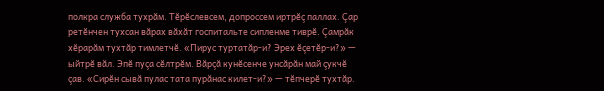полкра служба тухрăм. Тĕрĕслевсем, допроссем иртрĕç паллах. Çар ретĕнчен тухсан вăрах вăхăт госпитальте сипленме тиврĕ. Çамрăк хĕрарăм тухтăр тимлетчĕ. «Пирус туртатăр-и? Эрех ĕçетĕр-и?» — ыйтрĕ вăл. Эпĕ пуçа сĕлтрĕм. Вăрçă кунĕсенче унсăрăн май çукчĕ çав. «Сирĕн сывă пулас тата пурăнас килет-и?» — тĕпчерĕ тухтăр.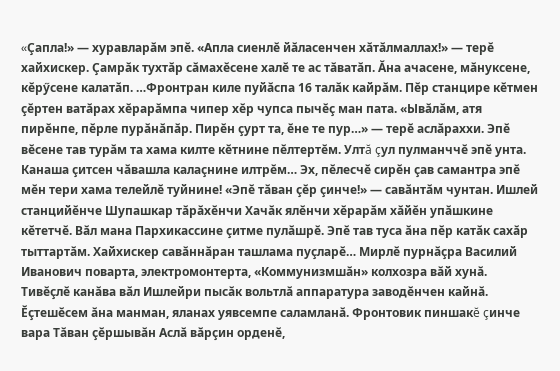«Çапла!» — хуравларăм эпĕ. «Апла сиенлĕ йăласенчен хăтăлмаллах!» — терĕ хайхискер. Çамрăк тухтăр сăмахĕсене халĕ те ас тăватăп. Ăна ачасене, мăнуксене, кĕрӳсене калатăп. …Фронтран киле пуйăспа 16 талăк кайрăм. Пĕр станцире кĕтмен çĕртен ватăрах хĕрарăмпа чипер хĕр чупса пычĕç ман пата. «Ывăлăм, атя пирĕнпе, пĕрле пурăнăпăр. Пирĕн çурт та, ĕне те пур…» — терĕ аслăраххи. Эпĕ вĕсене тав турăм та хама килте кĕтнине пĕлтертĕм. Ултă çул пулманччĕ эпĕ унта. Канаша çитсен чăвашла калаçнине илтрĕм… Эх, пĕлесчĕ сирĕн çав самантра эпĕ мĕн тери хама телейлĕ туйнине! «Эпĕ тăван çĕр çинче!» — савăнтăм чунтан. Ишлей станцийĕнче Шупашкар тăрăхĕнчи Хачăк ялĕнчи хĕрарăм хăйĕн упăшкине кĕтетчĕ. Вăл мана Пархикассине çитме пулăшрĕ. Эпĕ тав туса ăна пĕр катăк сахăр тыттартăм. Хайхискер савăннăран ташлама пуçларĕ… Мирлĕ пурнăçра Василий Иванович поварта, электромонтерта, «Коммунизмшăн» колхозра вăй хунă. Тивĕçлĕ канăва вăл Ишлейри пысăк вольтлă аппаратура заводĕнчен кайнă. Ĕçтешĕсем ăна манман, яланах уявсемпе саламланă. Фронтовик пиншакĕ çинче вара Тăван çĕршывăн Аслă вăрçин орденĕ,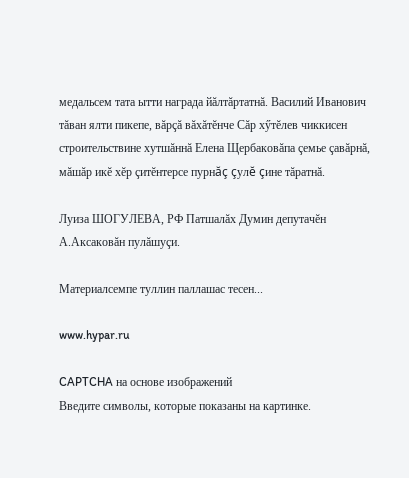медальсем тата ытти награда йăлтăртатнă. Василий Иванович тăван ялти пикепе, вăрçă вăхăтĕнче Сăр хӳтĕлев чиккисен строительствине хутшăннă Елена Щербаковăпа çемье çавăрнă, мăшăр икĕ хĕр çитĕнтерсе пурнăç çулĕ çине тăратнă.

Луиза ШОГУЛЕВА, РФ Патшалăх Думин депутачĕн А.Аксаковăн пулăшуçи.

Материалсемпе туллин паллашас тесен...

www.hypar.ru

CAPTCHA на основе изображений
Введите символы, которые показаны на картинке.